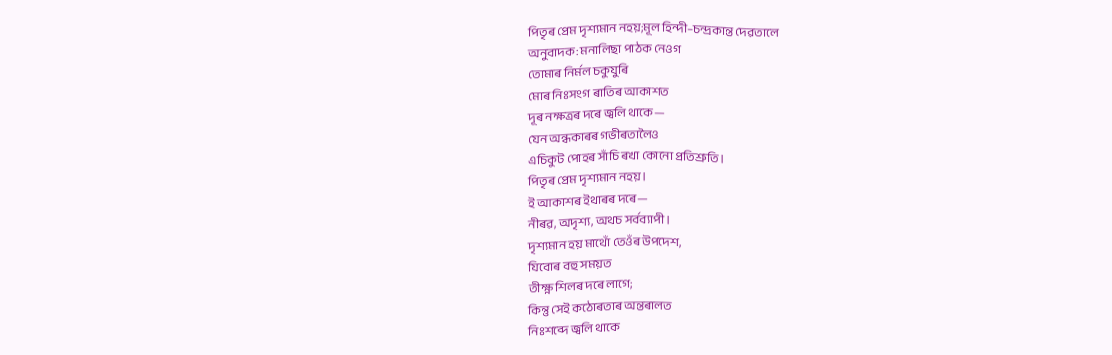পিতৃৰ প্ৰেম দৃশ্যমান নহয়;মূল হিন্দী–চন্দ্ৰকান্ত দেৱতালে
অনুবাদক: মনালিছা পাঠক নেওগ
তোমাৰ নিৰ্মল চকুযুৰি
মোৰ নিঃসংগ ৰাতিৰ আকাশত
দূৰ নক্ষত্ৰৰ দৰে জ্বলি থাকে—
যেন অন্ধকাৰৰ গভীৰতালৈও
এচিকুট পোহৰ সাঁচি ৰখা কোনো প্ৰতিশ্ৰুতি।
পিতৃৰ প্ৰেম দৃশ্যমান নহয়।
ই আকাশৰ ইথাৰৰ দৰে—
নীৰৱ, অদৃশ্য, অথচ সৰ্বব্যাপী।
দৃশ্যমান হয় মাথোঁ তেওঁৰ উপদেশ,
যিবোৰ বহু সময়ত
তীক্ষ্ণ শিলৰ দৰে লাগে;
কিন্তু সেই কঠোৰতাৰ অন্তৰালত
নিঃশব্দে জ্বলি থাকে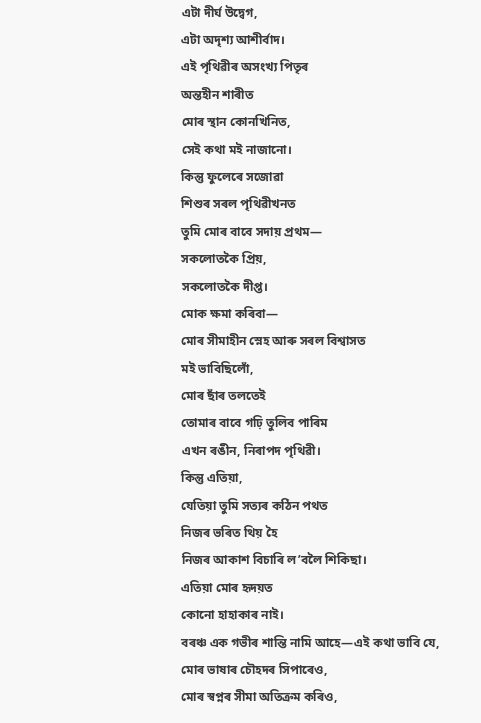এটা দীৰ্ঘ উদ্বেগ,
এটা অদৃশ্য আশীৰ্বাদ।
এই পৃথিৱীৰ অসংখ্য পিতৃৰ
অন্তহীন শাৰীত
মোৰ স্থান কোনখিনিত,
সেই কথা মই নাজানো।
কিন্তু ফুলেৰে সজোৱা
শিশুৰ সৰল পৃথিৱীখনত
তুমি মোৰ বাবে সদায় প্ৰথম—
সকলোতকৈ প্ৰিয়,
সকলোতকৈ দীপ্ত।
মোক ক্ষমা কৰিবা—
মোৰ সীমাহীন স্নেহ আৰু সৰল বিশ্বাসত
মই ভাবিছিলোঁ,
মোৰ ছাঁৰ তলতেই
তোমাৰ বাবে গঢ়ি তুলিব পাৰিম
এখন ৰঙীন, নিৰাপদ পৃথিৱী।
কিন্তু এতিয়া,
যেতিয়া তুমি সত্যৰ কঠিন পথত
নিজৰ ভৰিত থিয় হৈ
নিজৰ আকাশ বিচাৰি ল’বলৈ শিকিছা।
এতিয়া মোৰ হৃদয়ত
কোনো হাহাকাৰ নাই।
বৰঞ্চ এক গভীৰ শান্তি নামি আহে—এই কথা ভাবি যে,
মোৰ ভাষাৰ চৌহদৰ সিপাৰেও,
মোৰ স্বপ্নৰ সীমা অতিক্ৰম কৰিও,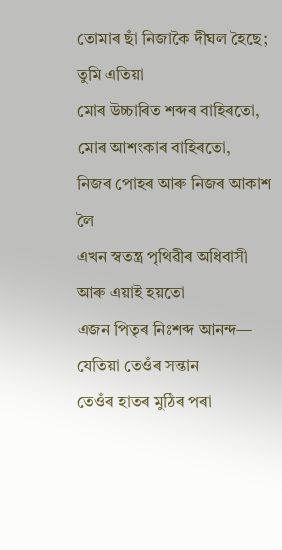তোমাৰ ছাঁ নিজাকৈ দীঘল হৈছে;
তুমি এতিয়া
মোৰ উচ্চাৰিত শব্দৰ বাহিৰতো,
মোৰ আশংকাৰ বাহিৰতো,
নিজৰ পোহৰ আৰু নিজৰ আকাশ লৈ
এখন স্বতন্ত্ৰ পৃথিৱীৰ অধিবাসী
আৰু এয়াই হয়তো
এজন পিতৃৰ নিঃশব্দ আনন্দ—
যেতিয়া তেওঁৰ সন্তান
তেওঁৰ হাতৰ মুঠিৰ পৰা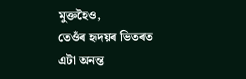মুক্তহৈও,
তেওঁৰ হৃদয়ৰ ভিতৰত
এটা অনন্ত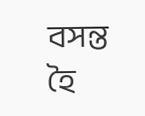বসন্ত হৈ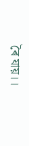ৰৈ যায়।।